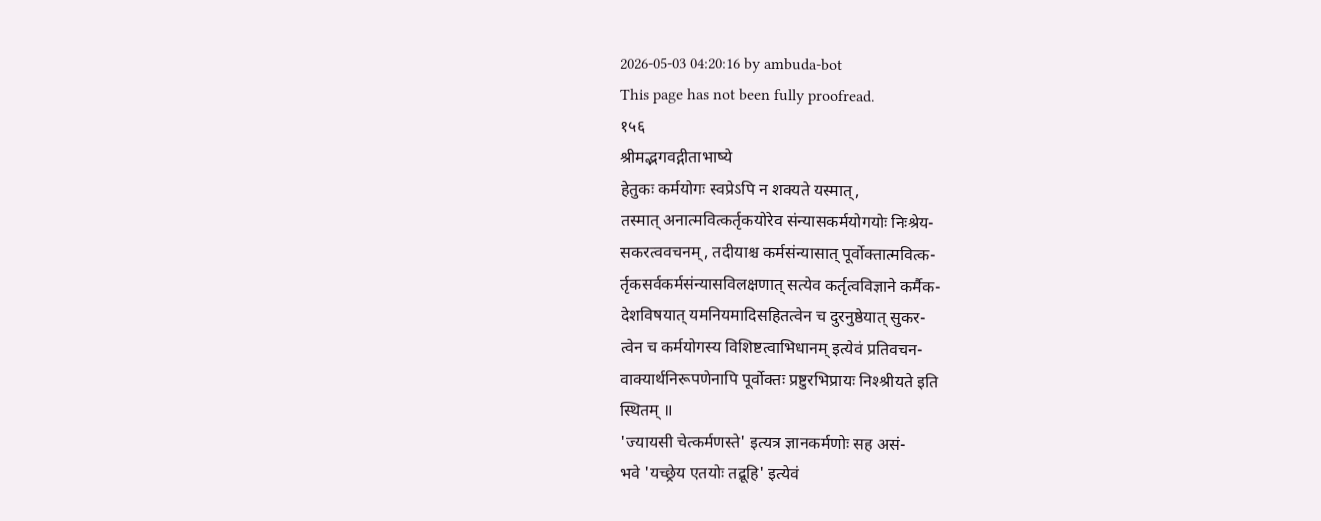2026-05-03 04:20:16 by ambuda-bot
This page has not been fully proofread.
१५६
श्रीमद्भगवद्गीताभाष्ये
हेतुकः कर्मयोगः स्वप्रेऽपि न शक्यते यस्मात्,
तस्मात् अनात्मवित्कर्तृकयोरेव संन्यासकर्मयोगयोः निःश्रेय-
सकरत्ववचनम्, तदीयाश्च कर्मसंन्यासात् पूर्वोक्तात्मवित्क-
र्तृकसर्वकर्मसंन्यासविलक्षणात् सत्येव कर्तृत्वविज्ञाने कर्मैक-
देशविषयात् यमनियमादिसहितत्वेन च दुरनुष्ठेयात् सुकर-
त्वेन च कर्मयोगस्य विशिष्टत्वाभिधानम् इत्येवं प्रतिवचन-
वाक्यार्थनिरूपणेनापि पूर्वोक्तः प्रष्टुरभिप्रायः निश्श्रीयते इति
स्थितम् ॥
'ज्यायसी चेत्कर्मणस्ते' इत्यत्र ज्ञानकर्मणोः सह असं-
भवे 'यच्छ्रेय एतयोः तद्रूहि' इत्येवं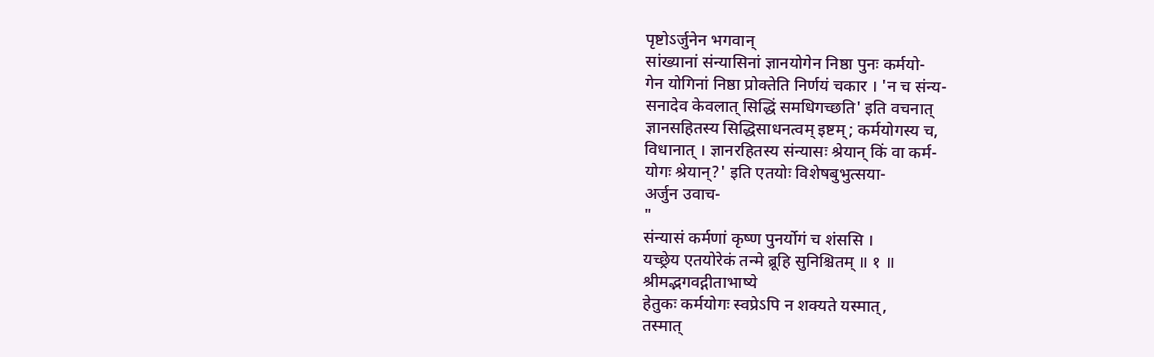पृष्टोऽर्जुनेन भगवान्
सांख्यानां संन्यासिनां ज्ञानयोगेन निष्ठा पुनः कर्मयो-
गेन योगिनां निष्ठा प्रोक्तेति निर्णयं चकार । 'न च संन्य-
सनादेव केवलात् सिद्धिं समधिगच्छति' इति वचनात्
ज्ञानसहितस्य सिद्धिसाधनत्वम् इष्टम्; कर्मयोगस्य च,
विधानात् । ज्ञानरहितस्य संन्यासः श्रेयान् किं वा कर्म-
योगः श्रेयान्?' इति एतयोः विशेषबुभुत्सया-
अर्जुन उवाच-
"
संन्यासं कर्मणां कृष्ण पुनर्योगं च शंससि ।
यच्छ्रेय एतयोरेकं तन्मे ब्रूहि सुनिश्चितम् ॥ १ ॥
श्रीमद्भगवद्गीताभाष्ये
हेतुकः कर्मयोगः स्वप्रेऽपि न शक्यते यस्मात्,
तस्मात्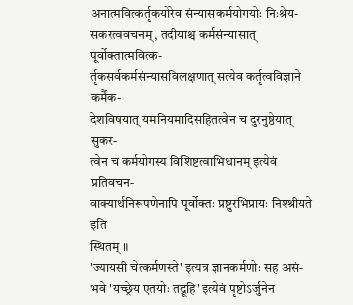अनात्मवित्कर्तृकयोरेव संन्यासकर्मयोगयोः निःश्रेय-
सकरत्ववचनम्, तदीयाश्च कर्मसंन्यासात् पूर्वोक्तात्मवित्क-
र्तृकसर्वकर्मसंन्यासविलक्षणात् सत्येव कर्तृत्वविज्ञाने कर्मैक-
देशविषयात् यमनियमादिसहितत्वेन च दुरनुष्ठेयात् सुकर-
त्वेन च कर्मयोगस्य विशिष्टत्वाभिधानम् इत्येवं प्रतिवचन-
वाक्यार्थनिरूपणेनापि पूर्वोक्तः प्रष्टुरभिप्रायः निश्श्रीयते इति
स्थितम् ॥
'ज्यायसी चेत्कर्मणस्ते' इत्यत्र ज्ञानकर्मणोः सह असं-
भवे 'यच्छ्रेय एतयोः तद्रूहि' इत्येवं पृष्टोऽर्जुनेन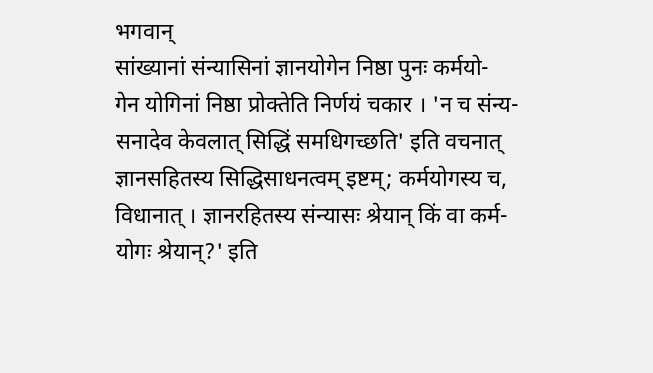भगवान्
सांख्यानां संन्यासिनां ज्ञानयोगेन निष्ठा पुनः कर्मयो-
गेन योगिनां निष्ठा प्रोक्तेति निर्णयं चकार । 'न च संन्य-
सनादेव केवलात् सिद्धिं समधिगच्छति' इति वचनात्
ज्ञानसहितस्य सिद्धिसाधनत्वम् इष्टम्; कर्मयोगस्य च,
विधानात् । ज्ञानरहितस्य संन्यासः श्रेयान् किं वा कर्म-
योगः श्रेयान्?' इति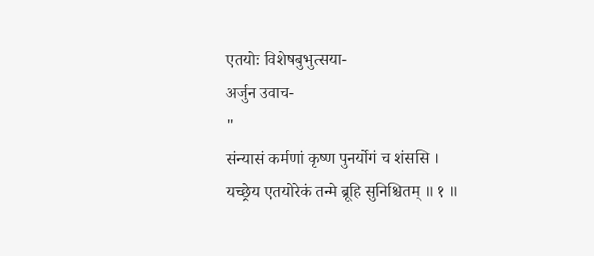एतयोः विशेषबुभुत्सया-
अर्जुन उवाच-
"
संन्यासं कर्मणां कृष्ण पुनर्योगं च शंससि ।
यच्छ्रेय एतयोरेकं तन्मे ब्रूहि सुनिश्चितम् ॥ १ ॥